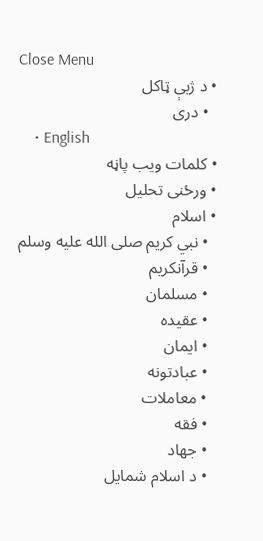Close Menu
  • د ژبې ټاکل
    • دری
    • English
  • کلمات ويب پاڼه
  • ورځنی تحلیل
  • اسلام
    • نبي کریم صلى الله عليه وسلم
    • قرآنکریم
    • مسلمان
    • عقیده
    • ایمان
    • عبادتونه
    • معاملات
    • فقه
    • جهاد
    • د اسلام شمایل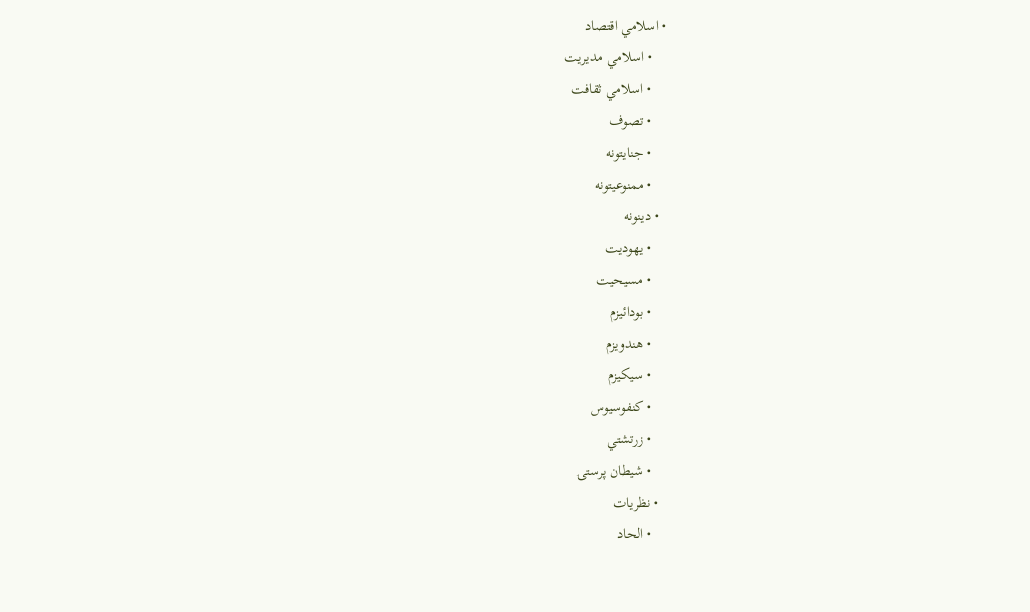• اسلامي اقتصاد
    • اسلامي مدیریت
    • اسلامي ثقافت
    • تصوف
    • جنایتونه
    • ممنوعیتونه
  • دینونه
    • یهودیت
    • مسیحیت
    • بودائیزم
    • هندویزم
    • سیکیزم
    • کنفوسیوس
    • زرتشتي
    • شیطان پرستۍ
  • نظریات
    • الحاد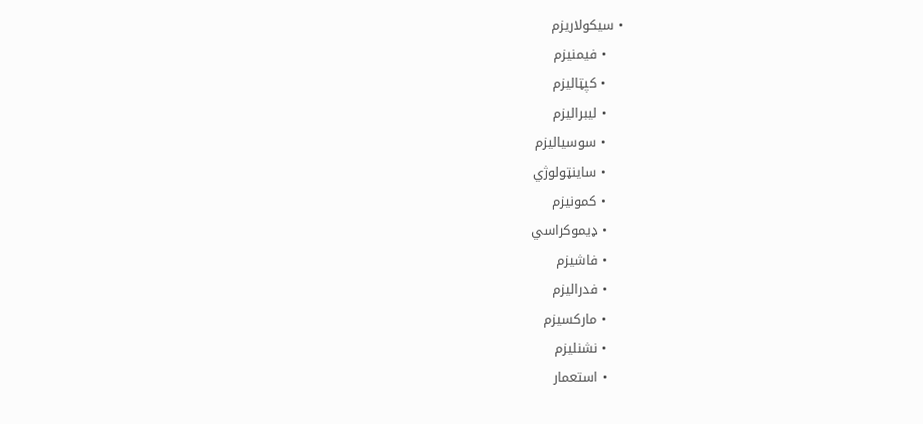• سیکولاریزم
    • فیمنیزم
    • کپټالیزم
    • لیبرالیزم
    • سوسیالیزم
    • ساینټولوژي
    • کمونیزم
    • ډیموکراسي
    • فاشیزم
    • فدرالیزم
    • مارکسیزم
    • نشنلیزم
    • استعمار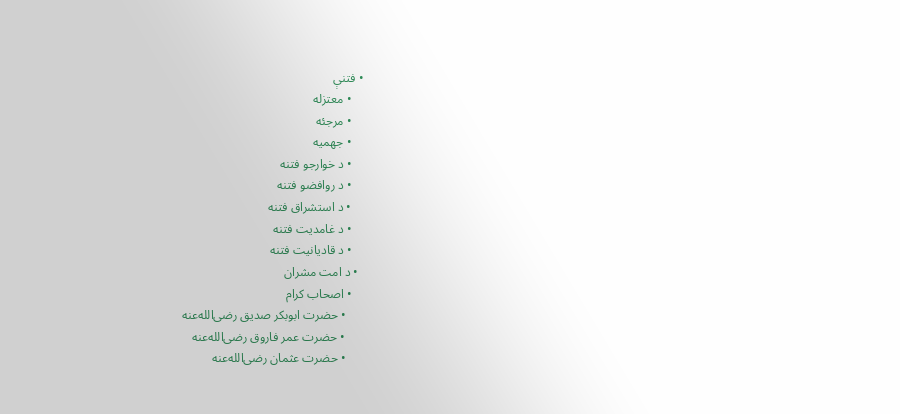• فتنې
    • معتزله
    • مرجئه
    • جهمیه
    • د خوارجو فتنه
    • د روافضو فتنه
    • د استشراق فتنه
    • د غامدیت فتنه
    • د قادیانیت فتنه
  • د امت مشران
    • اصحاب کرام
      • حضرت ابوبکر صدیق رضی‌الله‌عنه
      • حضرت عمر فاروق رضی‌الله‌عنه
      • حضرت عثمان رضی‌الله‌عنه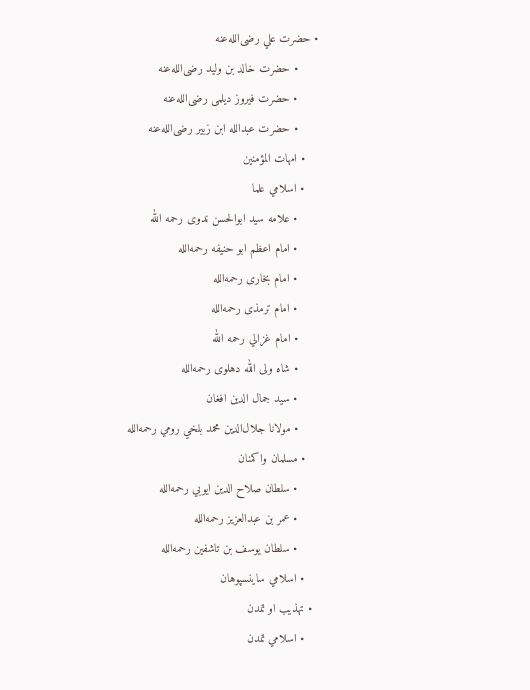• حضرت علي رضی‌الله‌عنه
      • حضرت خالد بن ولید رضی‌الله‌عنه
      • حضرت فیروز دیلمی رضی‌الله‌عنه
      • حضرت عبدالله ابن زبیر رضی‌الله‌عنه
    • امهات المؤمنین
    • اسلامي علما
      • علامه سید ابوالحسن ندوی رحمه الله
      • امام اعظم ابو حنیفه رحمه‌الله
      • امام بخاری رحمه‌الله
      • امام ترمذی رحمه‌الله
      • امام غزالي رحمه الله
      • شاه ولی الله دهلوی رحمه‌الله
      • سید جمال الدین افغان
      • مولانا جلال‌الدین محمد بلخي رومي رحمه‌الله
    • مسلمان واکمنان
      • سلطان صلاح الدین ایوبي رحمه‌الله
      • عمر بن عبدالعزیز رحمه‌الله
      • سلطان یوسف بن تاشفین رحمه‌الله
    • اسلامي ساینسپوهان
  • تهذیب او تمدن
    • اسلامي تمدن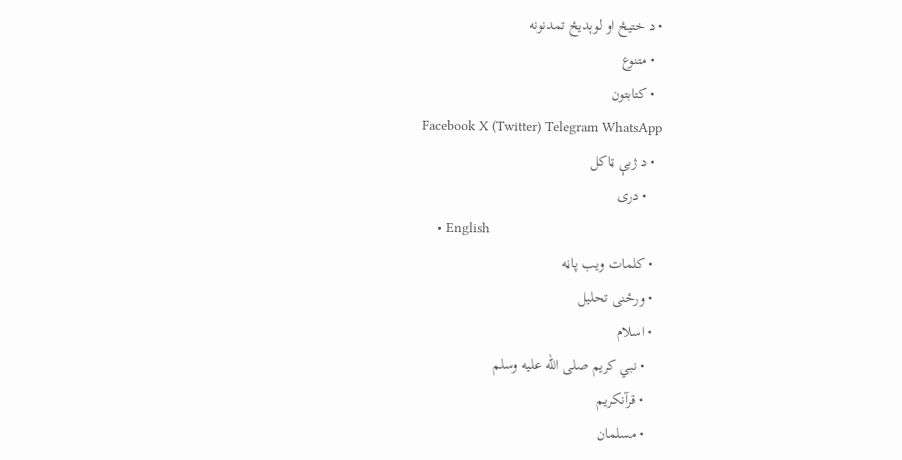• د ختیځ او لوېدیځ تمدنونه
  • متنوع
  • کتابتون
Facebook X (Twitter) Telegram WhatsApp
  • د ژبې ټاکل
    • دری
    • English
  • کلمات ويب پاڼه
  • ورځنی تحلیل
  • اسلام
    • نبي کریم صلى الله عليه وسلم
    • قرآنکریم
    • مسلمان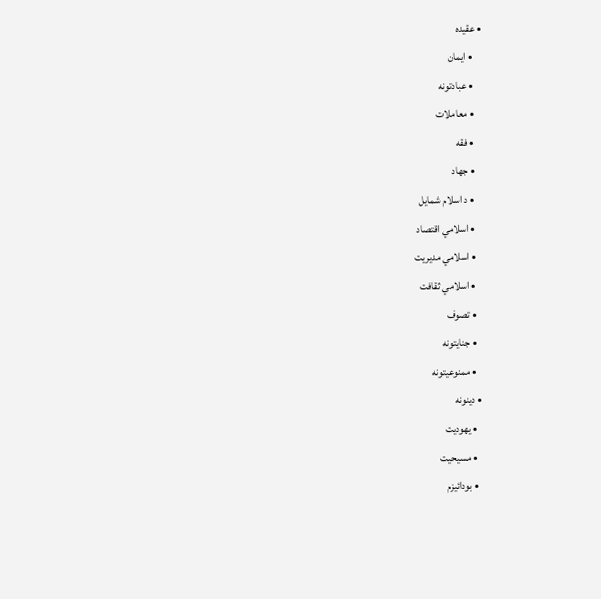• عقیده
    • ایمان
    • عبادتونه
    • معاملات
    • فقه
    • جهاد
    • د اسلام شمایل
    • اسلامي اقتصاد
    • اسلامي مدیریت
    • اسلامي ثقافت
    • تصوف
    • جنایتونه
    • ممنوعیتونه
  • دینونه
    • یهودیت
    • مسیحیت
    • بودائیزم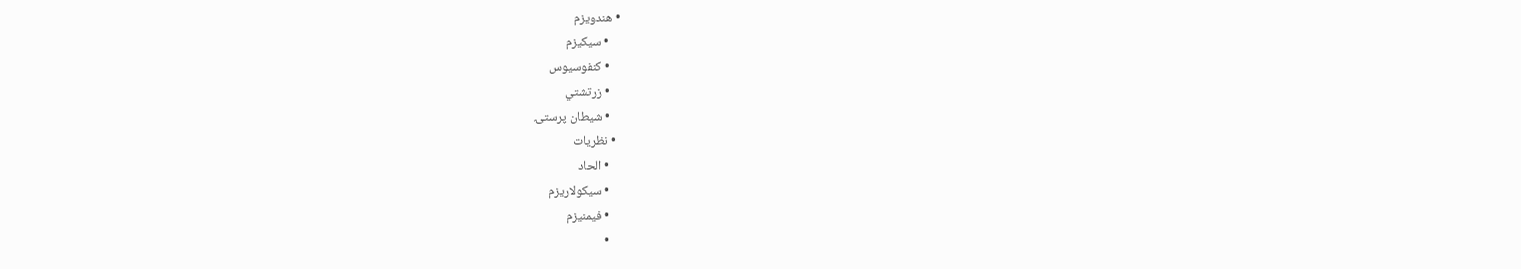• هندویزم
    • سیکیزم
    • کنفوسیوس
    • زرتشتي
    • شیطان پرستۍ
  • نظریات
    • الحاد
    • سیکولاریزم
    • فیمنیزم
    •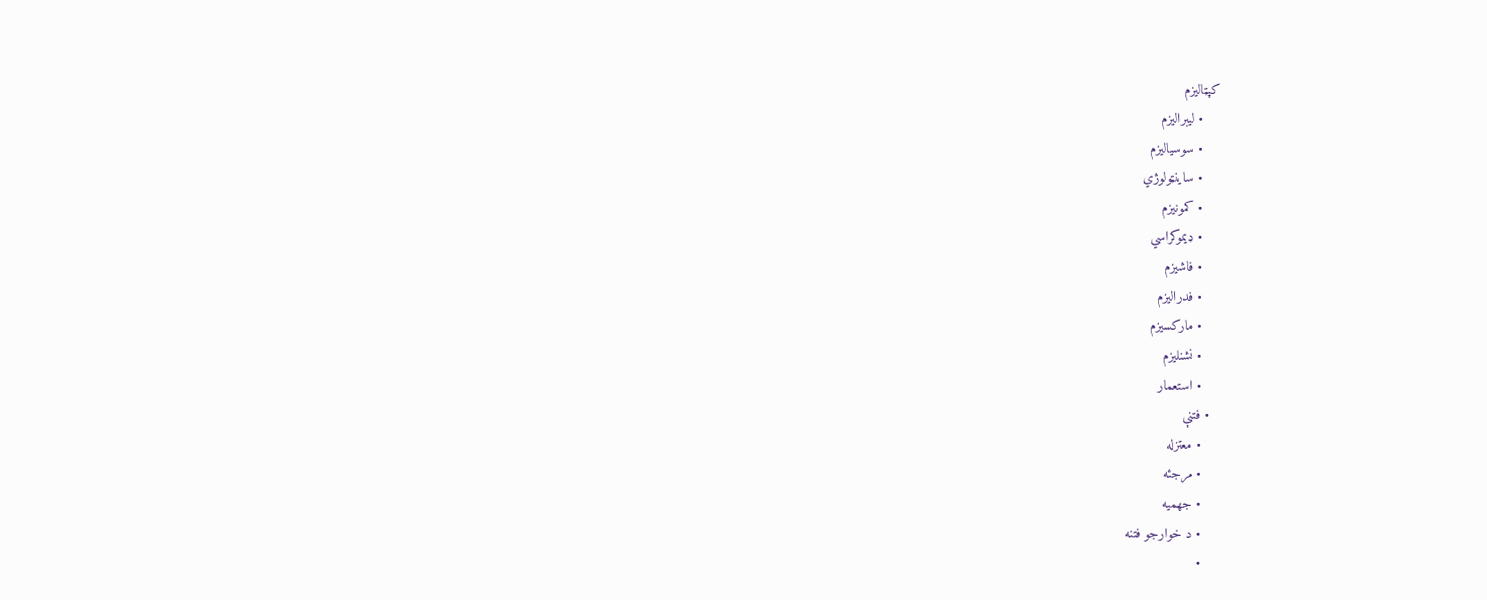کپټالیزم
    • لیبرالیزم
    • سوسیالیزم
    • ساینټولوژي
    • کمونیزم
    • ډیموکراسي
    • فاشیزم
    • فدرالیزم
    • مارکسیزم
    • نشنلیزم
    • استعمار
  • فتنې
    • معتزله
    • مرجئه
    • جهمیه
    • د خوارجو فتنه
    •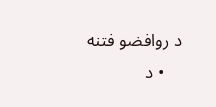د روافضو فتنه
    • د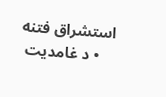استشراق فتنه
    • د غامدیت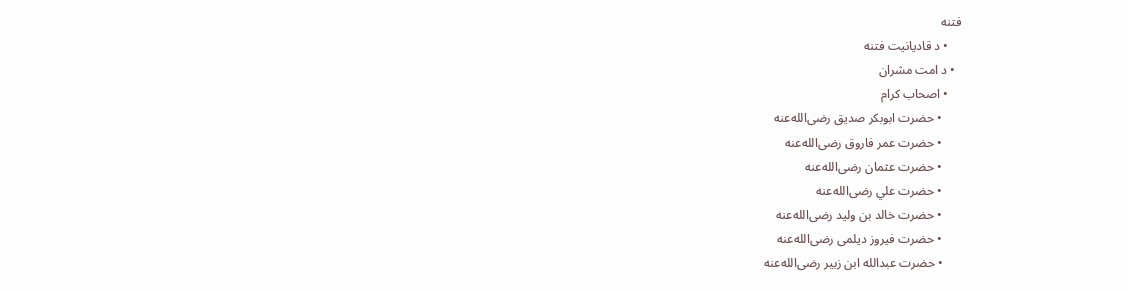فتنه
    • د قادیانیت فتنه
  • د امت مشران
    • اصحاب کرام
      • حضرت ابوبکر صدیق رضی‌الله‌عنه
      • حضرت عمر فاروق رضی‌الله‌عنه
      • حضرت عثمان رضی‌الله‌عنه
      • حضرت علي رضی‌الله‌عنه
      • حضرت خالد بن ولید رضی‌الله‌عنه
      • حضرت فیروز دیلمی رضی‌الله‌عنه
      • حضرت عبدالله ابن زبیر رضی‌الله‌عنه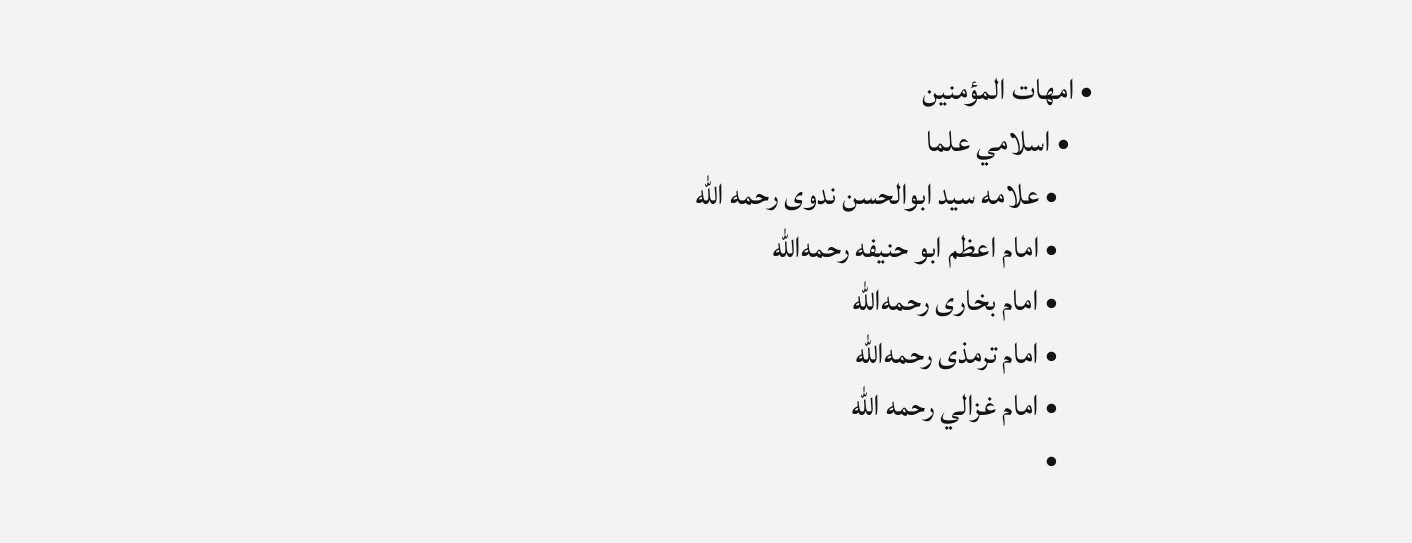• امهات المؤمنین
    • اسلامي علما
      • علامه سید ابوالحسن ندوی رحمه الله
      • امام اعظم ابو حنیفه رحمه‌الله
      • امام بخاری رحمه‌الله
      • امام ترمذی رحمه‌الله
      • امام غزالي رحمه الله
      •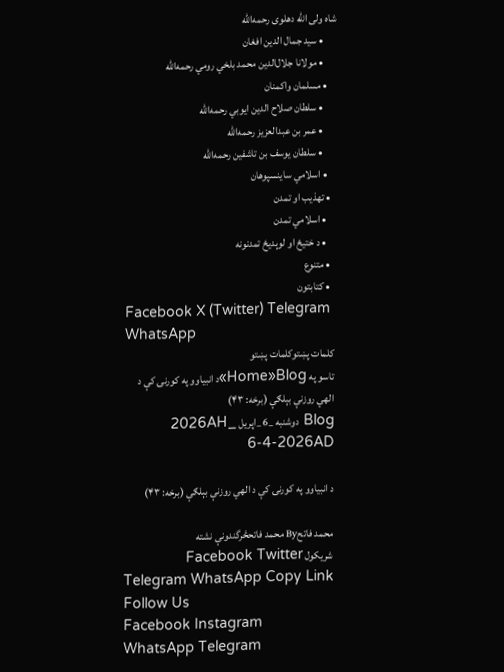شاه ولی الله دهلوی رحمه‌الله
      • سید جمال الدین افغان
      • مولانا جلال‌الدین محمد بلخي رومي رحمه‌الله
    • مسلمان واکمنان
      • سلطان صلاح الدین ایوبي رحمه‌الله
      • عمر بن عبدالعزیز رحمه‌الله
      • سلطان یوسف بن تاشفین رحمه‌الله
    • اسلامي ساینسپوهان
  • تهذیب او تمدن
    • اسلامي تمدن
    • د ختیځ او لوېدیځ تمدنونه
  • متنوع
  • کتابتون
Facebook X (Twitter) Telegram WhatsApp
کلمات پښتوکلمات پښتو
تاسو په Home»Blog»د انبیاوو په کورنۍ کې د الهي روزنې بېلګې (برخه: ۴۳)
Blog دوشنبه _6 _اپریل _2026AH 6-4-2026AD

د انبیاوو په کورنۍ کې د الهي روزنې بېلګې (برخه: ۴۳)

محمد فاتحBy محمد فاتحڅرگندونې نشته
شریکول Facebook Twitter Telegram WhatsApp Copy Link
Follow Us
Facebook Instagram WhatsApp Telegram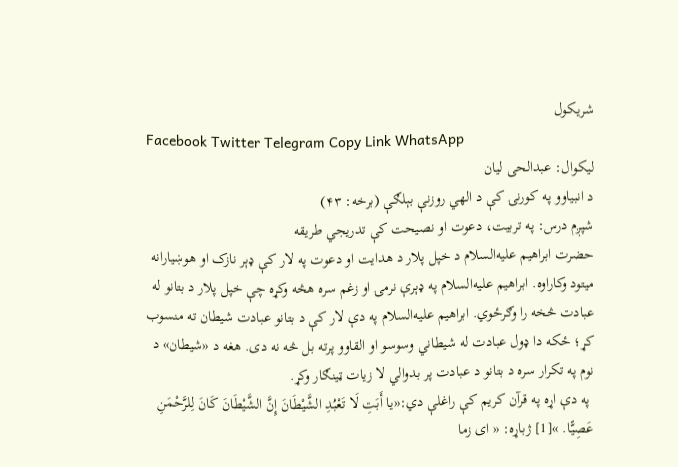شریکول
Facebook Twitter Telegram Copy Link WhatsApp
لیکوال: عبدالحی لیان
د انبیاوو په کورنۍ کې د الهي روزنې بېلګې (برخه: ۴۳)
شپږم درس: په تربیت، دعوت او نصیحت کې تدریجي طریقه
حضرت ابراهیم علیه‌السلام د خپل پلار د هدایت او دعوت په لار کې ډېر نازک او هوښیارانه میتود وکاراوه. ابراهیم علیه‌السلام په ‌ډېرې نرمۍ او زغم سره هڅه وکړه چې خپل پلار د بتانو له عبادت څخه را وګرځوي. ابراهیم علیه‌السلام په دې لار کې د بتانو عبادت شیطان ته منسوب کړ؛ ځکه دا ډول عبادت له شیطاني وسوسو او القاوو پرته بل څه نه دی. هغه د «شیطان» د نوم په تکرار سره د بتانو د عبادت پر بدوالي لا زیات ټینګار وکړ.
 په دې اړه په قرآن کریم کې راغلې دي:«یا أَبَتِ لَا تَعْبُدِ الشَّیْطَانَ إِنَّ الشَّیْطَانَ كَانَ لِلرَّحْمَنِ عَصِیًّا. »[1] ژباړه: « ای زما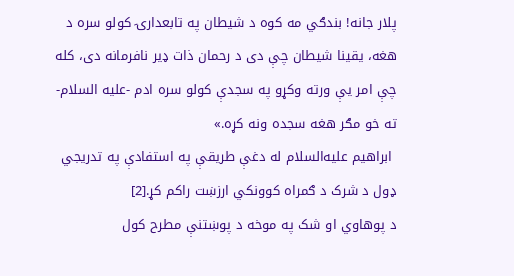پلار جانه! بندګي مه کوه د شیطان په تابعدارۍ کولو سره د هغه، یقینا شیطان چې دی د رحمان ذات ډیر نافرمانه دی، کله چې امر یې ورته وکړو په سجدې کولو سره ادم -علیه السلام- ته خو مګر هغه سجده ونه کړه.»
 ابراهیم علیه‌السلام له دغې طریقې په استفادې په تدریجي ډول د شرک د ګمراه کوونکي ارزښت راکم کړ.[2]
د پوهاوي او شک په موخه د پوښتنې مطرح کول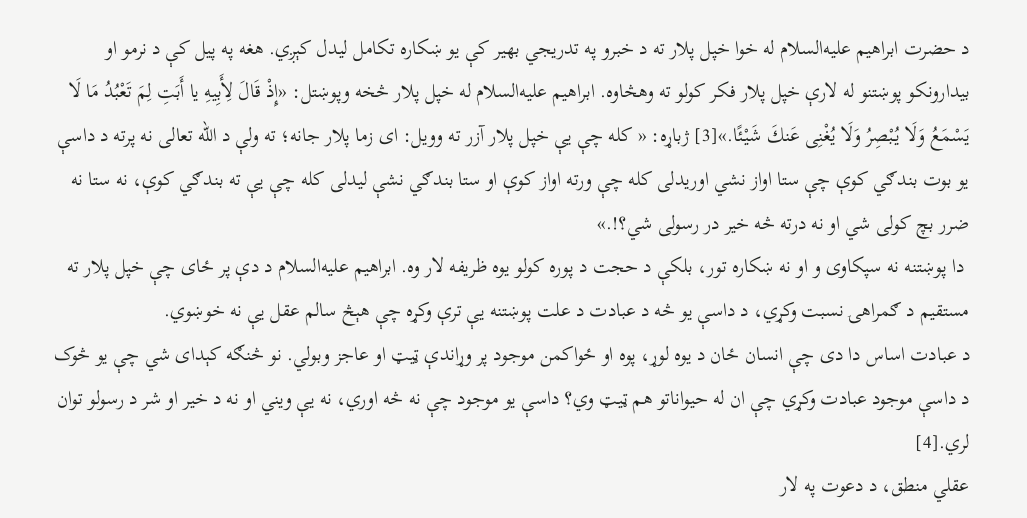د حضرت ابراهیم علیه‌السلام له خوا خپل پلار ته د خبرو په تدریجي بهیر کې یو ښکاره تکامل لیدل کېږي. هغه په پیل کې د نرمو او بیدارونکو پوښتنو له لارې خپل پلار فکر کولو ته وهڅاوه. ابراهیم علیه‌السلام له خپل پلار څخه وپوښتل: «إِذْ قَالَ لِأَبِیهِ یا أَبَتِ لِمَ تَعْبُدُ مَا لَا یَسْمَعُ وَلَا یُبْصِرُ وَلَا یُغْنِی عَنكَ شَیْئًا.»[3] ژباړه: « کله چې یې خپل پلار آزر ته وویل: ای زما پلار جانه؛ ته ولې د الله تعالی نه پرته د داسې یو بوت بندګي کوې چې ستا اواز نشي اوریدلی کله چې ورته اواز کوې او ستا بندګي نشې لیدلی کله چې یې ته بندګي کوې، نه ستا نه ضرر بچ کولی شي او نه درته څه خیر در رسولی شي؟!.»
 دا پوښتنه نه سپکاوی و او نه ښکاره تور، بلکې د حجت د پوره کولو یوه ظریفه لار وه. ابراهیم علیه‌السلام د دې پر ځای چې خپل پلار ته مستقیم د ګمراهۍ نسبت وکړي، د داسې یو څه د عبادت د علت پوښتنه یې ترې وکړه چې هېڅ سالم عقل یې نه خوښوي.
د عبادت اساس دا دی چې انسان ځان د یوه لوړ، پوه او ځواکمن موجود پر وړاندې ټیټ او عاجز وبولي. نو څنګه کېدای شي چې یو څوک د داسې موجود عبادت وکړي چې ان له حیواناتو هم ټیټ وي؟ داسې یو موجود چې نه څه اوري، نه یې ویني او نه د خیر او شر د رسولو توان لري.[4]
عقلي منطق، د دعوت په لار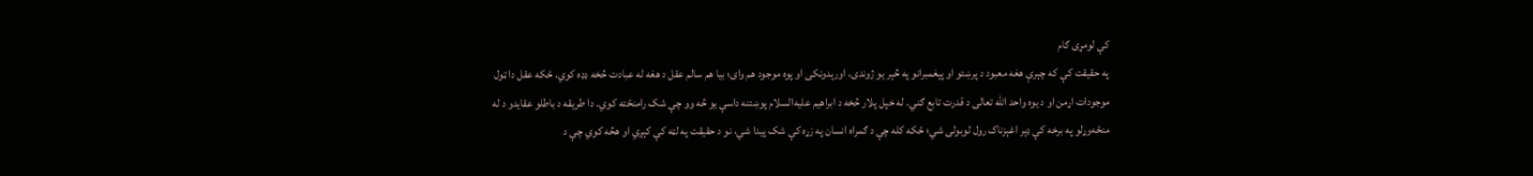کې لومړی ګام
په حقیقت کې که چېرې هغه معبود د پرښتو او پېغمبرانو په څېر یو ژوندی، اورېدونکی او پوه موجود هم وای؛ بیا هم سالم عقل د هغه له عبادت څخه ډډه کوي. ځکه عقل دا ټول موجودات اړمن او د یوه واحد الله تعالی د قدرت تابع ګني. له خپل پلار څخه د ابراهیم علیه‌السلام پوښتنه داسې یو څه وو چې شک رامنځته کوي. دا طریقه د باطلو عقایدو د له منځه‌وړلو په برخه کې ‌ډېر اغېزناک رول لوبولی شي؛ ځکه کله چې د ګمراه انسان په زړه کې شک پیدا شي، نو د حقیقت په لټه کې کېږي او هڅه کوي چې د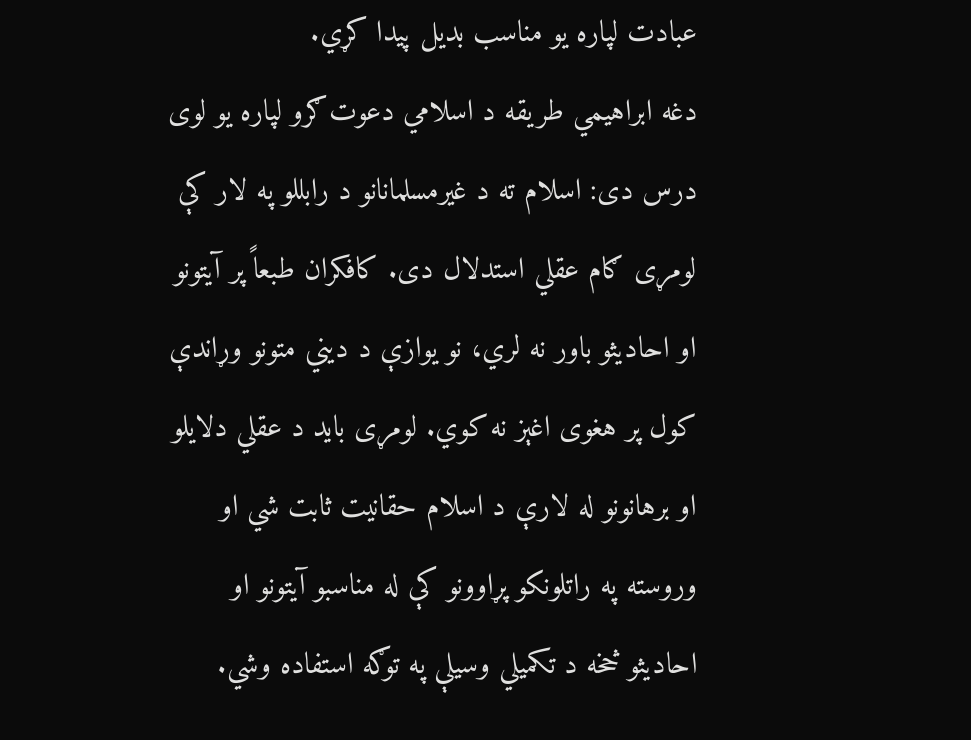عبادت لپاره یو مناسب بدیل پیدا کړي.
دغه ابراهیمي طریقه د اسلامي دعوت‌ګرو لپاره یو لوی درس دی: اسلام ته د غیرمسلمانانو د رابللو په لار کې لومړی ګام عقلي استدلال دی. کافکران طبعاً پر آیتونو او احادیثو باور نه لري، نو یوازې د دیني متونو وړاندې کول پر هغوی اغېز نه کوي. لومړی باید د عقلي دلایلو او برهانونو له لارې د اسلام حقانیت ثابت شي او وروسته په راتلونکو پړاوونو کې له مناسبو آیتونو او احادیثو څخه د تکمیلي وسیلې په توګه استفاده وشي.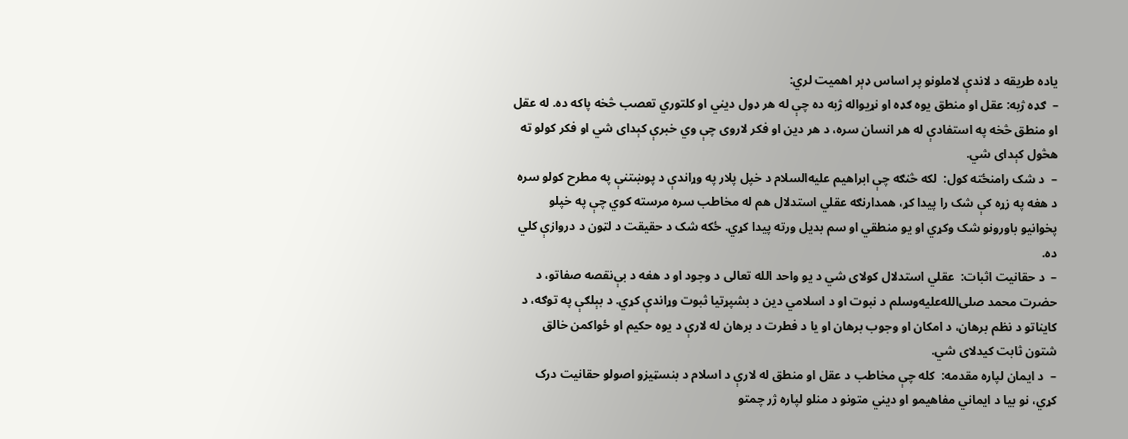یاده طریقه د لاندې لاملونو پر اساس ډېر اهمیت لري:
–  ګډه ژبه: عقل او منطق یوه ګډه او نړیواله ژبه ده چې له هر ډول دیني او کلتوري تعصب څخه پاکه ده. له عقل او منطق څخه په استفادې له هر انسان سره، د هر دین او فکر لاروی چې وي خبرې کېدای شي او فکر کولو ته هڅول کېدای شي.
–  د شک رامنځته کول:  لکه څنګه چې ابراهیم علیه‌السلام د خپل پلار په وړاندې د پوښتنې په مطرح کولو سره د هغه په زړه کې شک را پیدا کړ، همدارنګه عقلي استدلال هم له مخاطب سره مرسته کوي چې په خپلو پخوانیو باورونو شک وکړي او یو منطقي او سم بدیل ورته پیدا کړي. ځکه شک د حقیقت د لټون د دروازې کلي ده.
–  د حقانیت اثبات:  عقلي استدلال کولای شي د یو واحد الله تعالی د وجود او د هغه د بې‌نقصه صفاتو، د حضرت محمد صلی‌الله‌علیه‌وسلم د نبوت او د اسلامي دین د بشپړتیا ثبوت وړاندې کړي. د بېلګې په توګه، د کایناتو د نظم برهان، د امکان او وجوب برهان او یا د فطرت د برهان له لارې د یوه حکیم او ځواکمن خالق شتون ثابت کیدلای شي.
–  د ایمان لپاره مقدمه:  کله چې مخاطب د عقل او منطق له لارې د اسلام د بنسټیزو اصولو حقانیت درک کړي، نو بیا د ایماني مفاهیمو او دیني متونو د منلو لپاره ژر چمتو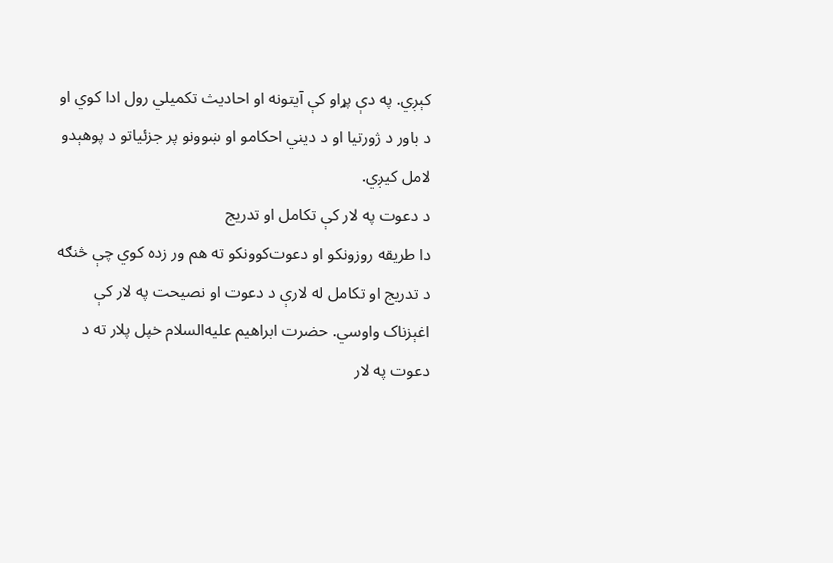کېږي. په دې پړاو کې آیتونه او احادیث تکمیلي رول ادا کوي او د باور د ژورتیا او د دیني احکامو او ښوونو پر جزئیاتو د پوهېدو لامل کیږي.
د دعوت په لار کې تکامل او تدریج
دا طریقه روزونکو او دعوت‌کوونکو ته هم ور زده کوي چې څنګه د تدریج او تکامل له لارې د دعوت او نصیحت په لار کې اغېزناک واوسي. حضرت ابراهیم علیه‌السلام خپل پلار ته د دعوت په لار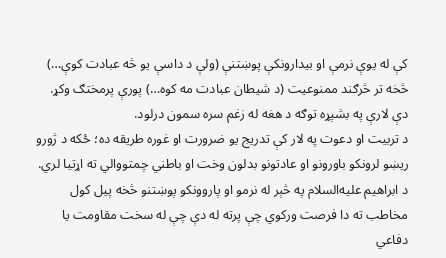کې له یوې نرمې او بیدارونکې پوښتنې (ولې د داسې یو څه عبادت کوې…) څخه تر څرګند ممنوعیت (د شیطان عبادت مه کوه…) پورې پرمختګ وکړ. دې لارې په بشپړه توګه د هغه له زغم سره سمون درلود.
د تربیت او دعوت په لار کې تدریج یو ضرورت او غوره طریقه ده؛ ځکه د ژورو ریښو لرونکو باورونو او عادتونو بدلون وخت او باطني چمتووالي ته اړتیا لري. د ابراهیم علیه‌السلام په څېر له نرمو او پاروونکو پوښتنو څخه پیل کول مخاطب ته دا فرصت ورکوي چې پرته له دې چې له سخت مقاومت یا دفاعي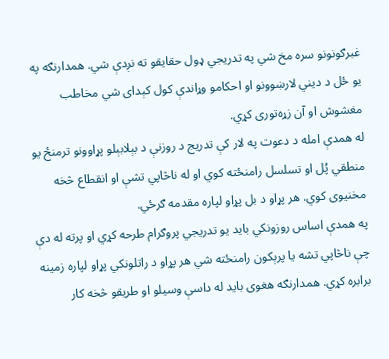غبرګونونو سره مخ شي په تدریجي ډول حقایقو ته نږدې شي. همدارنګه په یو ځل د دیني لارښوونو او احکامو وړاندې کول کېدای شي مخاطب مغشوش او آن زړه‌توری کړي.
له همدې امله د دعوت په لار کې تدریج د روزنې د بېلابېلو پړاوونو ترمنځ یو منطقي پُل او تسلسل رامنځته کوي او له ناڅاپي تشې او انقطاع څخه مخنیوی کوي. هر پړاو د بل پړاو لپاره مقدمه ګرځي.
په همدې اساس روزونکي باید یو تدریجي پروګرام طرحه کړي او پرته له دې چې ناڅاپي تشه یا پرېکون رامنځته شي هر پړاو د راتلونکي پړاو لپاره زمینه برابره کړي. همدارنګه هغوی باید له داسې وسیلو او طریقو څخه کار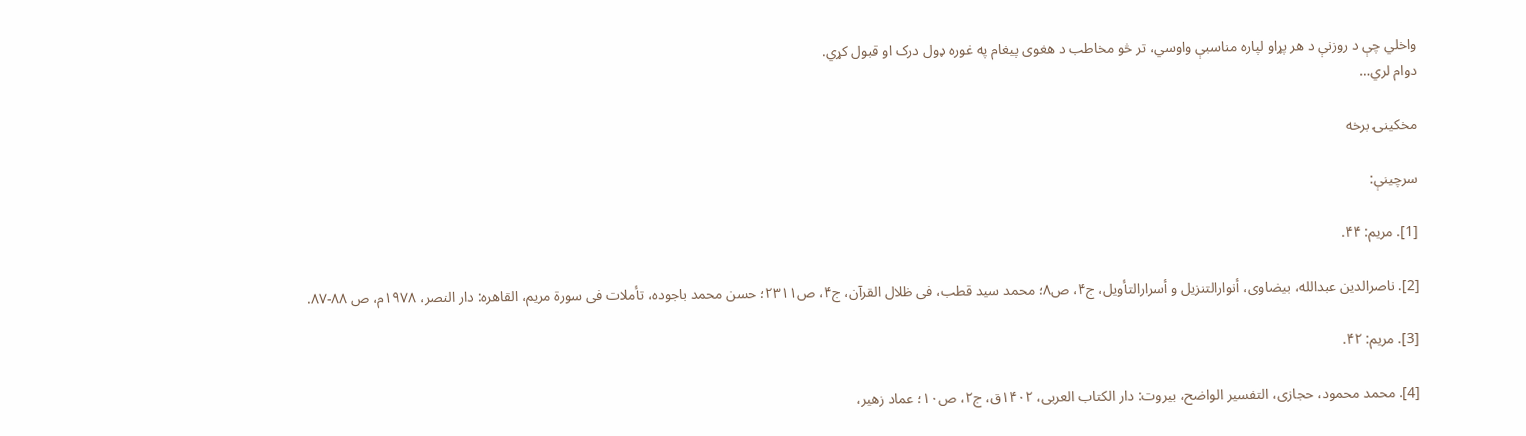واخلي چې د روزنې د هر پړاو لپاره مناسبې واوسي، تر څو مخاطب د هغوی پیغام په غوره ډول درک او قبول کړي.
دوام لري…

مخکینۍ برخه

سرچینې:

[1]. مریم: ۴۴.

[2]. ناصرالدین عبدالله، بیضاوی، أنوارالتنزیل و أسرارالتأویل، ج۴، ص۸؛ محمد سید قطب، فی ظلال القرآن، ج۴، ص۲۳۱۱؛ حسن محمد باجوده، تأملات فی سورة مریم، القاهره: دار النصر، ۱۹۷۸م، ص ۸۸-۸۷.

[3]. مریم: ۴۲.

[4]. محمد محمود، حجازی، التفسیر الواضح، بیروت: دار الکتاب العربی، ۱۴۰۲ق، ج۲، ص۱۰؛ عماد زهیر،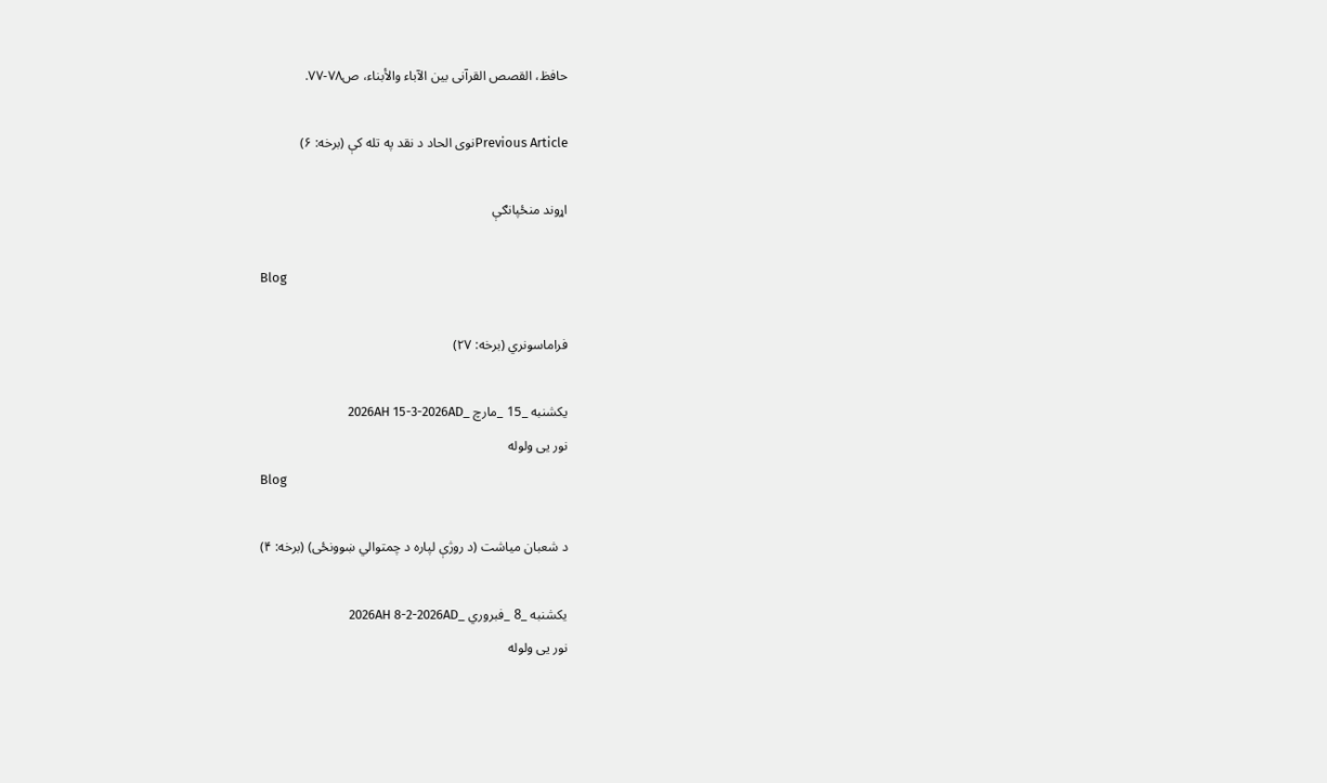حافظ، القصص القرآنی بین الآباء والأبناء، ص۷۸-۷۷.

Previous Articleنوی الحاد د نقد په تله کې (برخه: ۶)

اړوند منځپانګې

Blog

فراماسونري (برخه: ۲۷)

یکشنبه _15 _مارچ _2026AH 15-3-2026AD
نور یی ولوله
Blog

د شعبان میاشت (د روژې لپاره د چمتوالي ښوونځی) (برخه: ۴)

یکشنبه _8 _فبروري _2026AH 8-2-2026AD
نور یی ولوله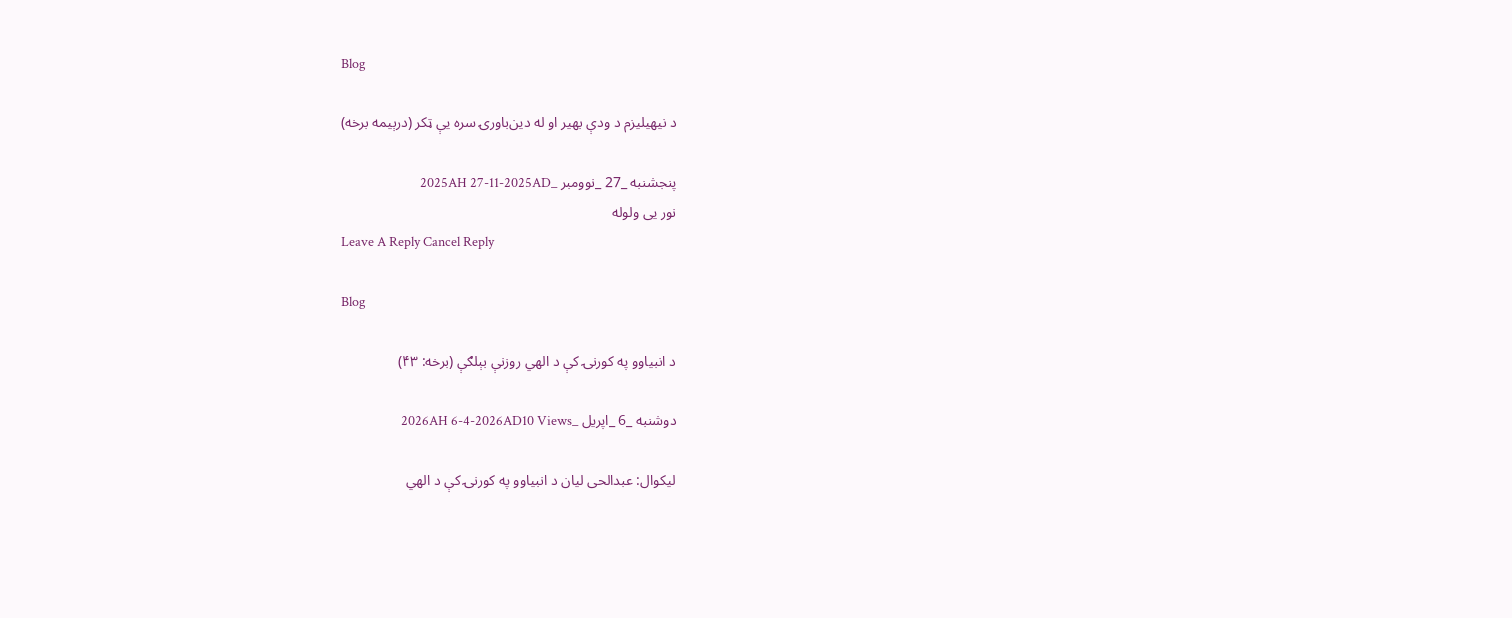Blog

د نيهيليزم د ودې بهير او له دين‌باورۍ سره یې ټکر (درېیمه برخه)

پنجشنبه _27 _نوومبر _2025AH 27-11-2025AD
نور یی ولوله
Leave A Reply Cancel Reply

Blog

د انبیاوو په کورنۍ کې د الهي روزنې بېلګې (برخه: ۴۳)

دوشنبه _6 _اپریل _2026AH 6-4-2026AD10 Views

لیکوال: عبدالحی لیان د انبیاوو په کورنۍ کې د الهي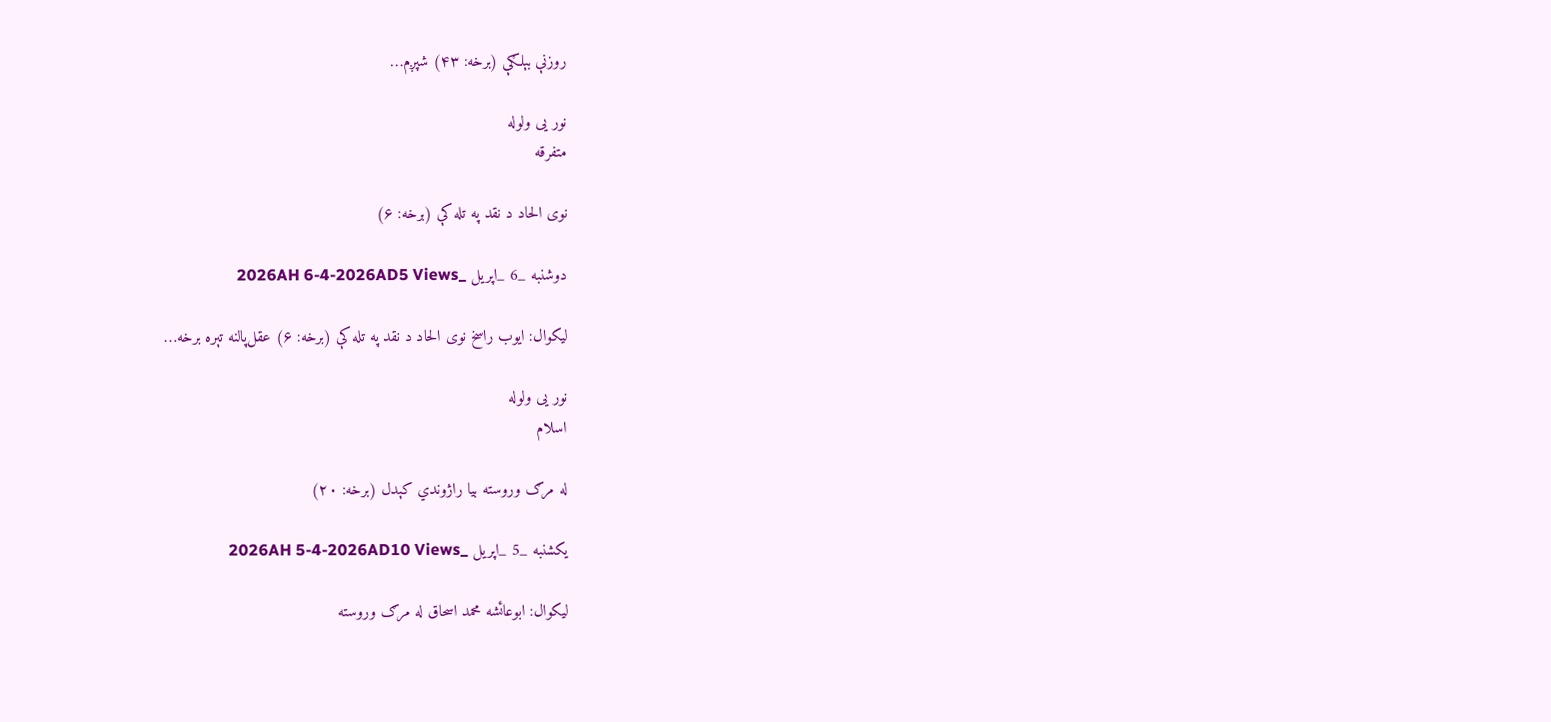روزنې بېلګې (برخه: ۴۳) شپږم…

نور یی ولوله
متفرقه

نوی الحاد د نقد په تله کې (برخه: ۶)

دوشنبه _6 _اپریل _2026AH 6-4-2026AD5 Views

لیکوال: ایوب راسخ نوی الحاد د نقد په تله کې (برخه: ۶) عقل‌پالنه تېره برخه…

نور یی ولوله
اسلام

له مرګ وروسته بیا راژوندي کېدل (برخه: ۲۰)

یکشنبه _5 _اپریل _2026AH 5-4-2026AD10 Views

لیکوال: ابوعائشه محمد اسحاق له مرګ وروسته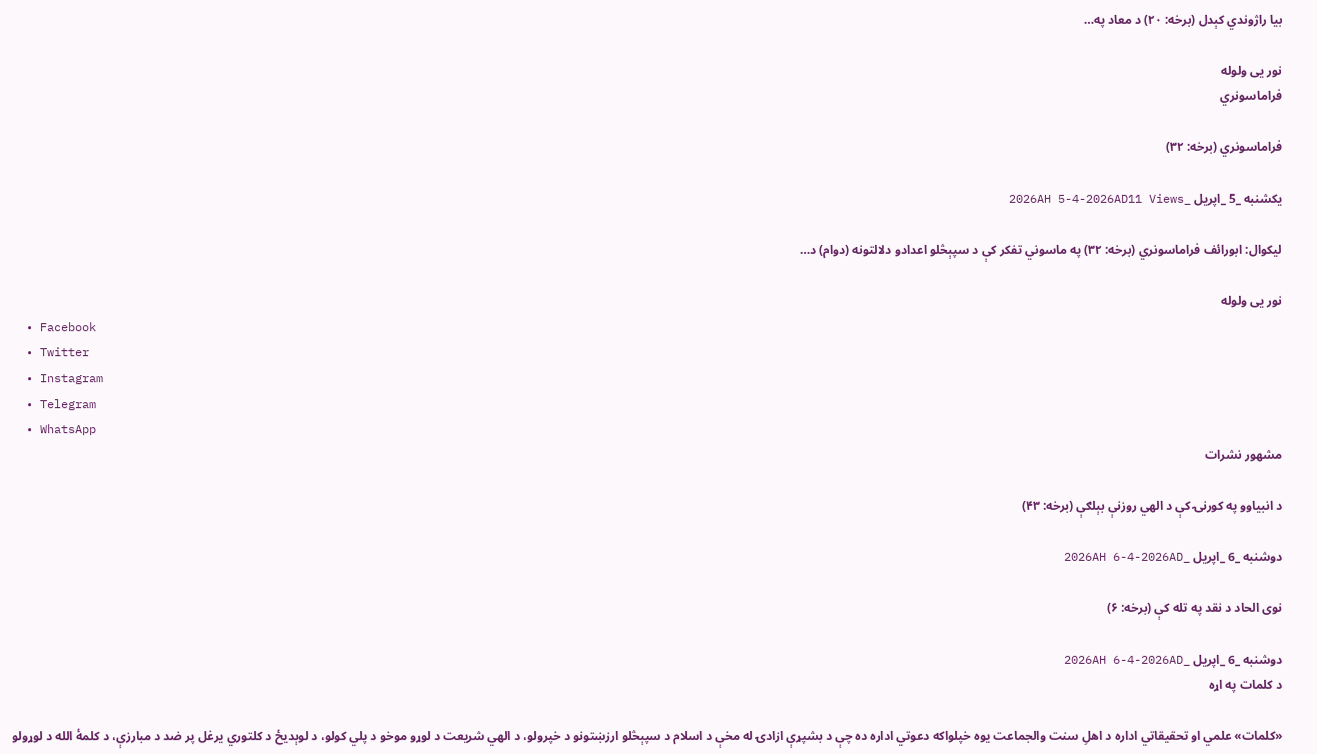بیا راژوندي کېدل (برخه: ۲۰) د معاد په…

نور یی ولوله
فراماسونري

فراماسونري (برخه: ۳۲)

یکشنبه _5 _اپریل _2026AH 5-4-2026AD11 Views

لیکوال: ابورائف فراماسونري (برخه: ۳۲) په ماسوني تفکر کې د سپېڅلو اعدادو دلالتونه (دوام) د…

نور یی ولوله
  • Facebook
  • Twitter
  • Instagram
  • Telegram
  • WhatsApp
مشهور نشرات

د انبیاوو په کورنۍ کې د الهي روزنې بېلګې (برخه: ۴۳)

دوشنبه _6 _اپریل _2026AH 6-4-2026AD

نوی الحاد د نقد په تله کې (برخه: ۶)

دوشنبه _6 _اپریل _2026AH 6-4-2026AD
د کلمات په اړه

«کلمات» علمي او تحقیقاتي اداره د اهلِ سنت والجماعت یوه خپلواکه دعوتي اداره ده چې د بشپړې ازادۍ له مخې د اسلام د سپېڅلو ارزښتونو د خپرولو، د الهي شریعت د لوړو موخو د پلي کولو، د لوېدیځ د کلتوري یرغل پر ضد د مبارزې، د کلمۀ الله د لوړولو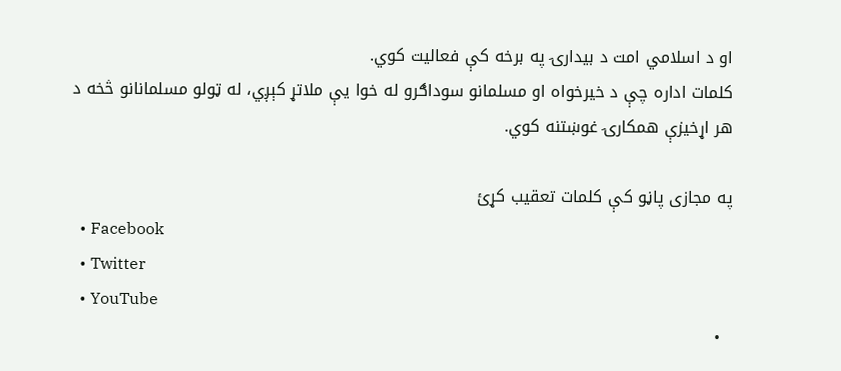او د اسلامي امت د بیدارۍ په برخه کې فعالیت کوي.
کلمات اداره چې د خیرخواه او مسلمانو سوداګرو له خوا یې ملاتړ کېږي، له ټولو مسلمانانو څخه د هر اړخیزې همکارۍ غوښتنه کوي.

په مجازی پاڼو کې کلمات تعقیب کړئ
  • Facebook
  • Twitter
  • YouTube
  •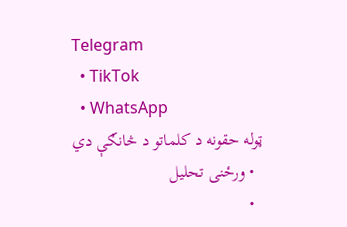Telegram
  • TikTok
  • WhatsApp
ټوله حقونه د کلماتو د څانګې دي
  • ورځنی تحلیل
  •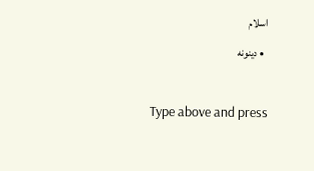اسلام
  • دینونه

Type above and press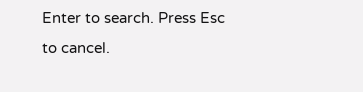Enter to search. Press Esc to cancel.